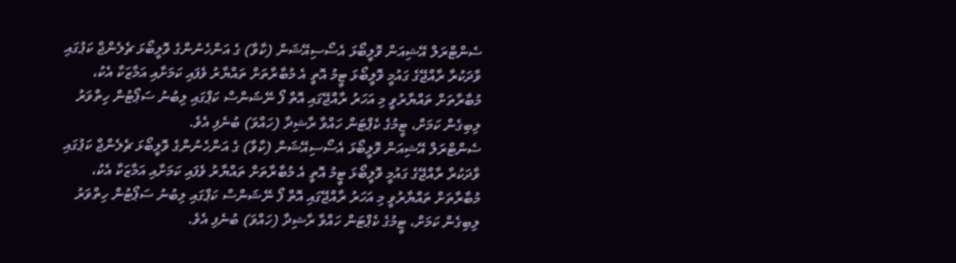ސެންޓްރަލް އޭޝިއަން ވޮލީބޯޅަ އެސޯސިއޭޝަން (ކާވާ) ގެ އަންހެނުންގެ ވޮލީބޯޅަ ޗެލެންޖް ކަޕުގައި ވާދަކުރާ ރާއްޖޭގެ ގައުމީ ވޮލީބޯޅަ ޓީމު އޮތީ އެ މުބާރާތަށް ތައްޔާރު ވެފައި ކަމަށާއި އަމާޒަކާ އެކު، މުބާރާތަށް ތައްޔާރުވީ މި އަހަރު ރާއްޖޭގައި އޮތް ފޯ ނޭޝަންސް ކަޕްގައި ލިބުނު ސަޕޯޓުން ހިތްވަރު ލިބިގެން ކަމަށް، ޓީމުގެ ކެޕްޓަން ހައްވާ ރާޝިދާ (ހައްވަ) ބުނެފި އެވެ.
ސެންޓްރަލް އޭޝިއަން ވޮލީބޯޅަ އެސޯސިއޭޝަން (ކާވާ) ގެ އަންހެނުންގެ ވޮލީބޯޅަ ޗެލެންޖް ކަޕުގައި ވާދަކުރާ ރާއްޖޭގެ ގައުމީ ވޮލީބޯޅަ ޓީމު އޮތީ އެ މުބާރާތަށް ތައްޔާރު ވެފައި ކަމަށާއި އަމާޒަކާ އެކު، މުބާރާތަށް ތައްޔާރުވީ މި އަހަރު ރާއްޖޭގައި އޮތް ފޯ ނޭޝަންސް ކަޕްގައި ލިބުނު ސަޕޯޓުން ހިތްވަރު ލިބިގެން ކަމަށް، ޓީމުގެ ކެޕްޓަން ހައްވާ ރާޝިދާ (ހައްވަ) ބުނެފި އެވެ.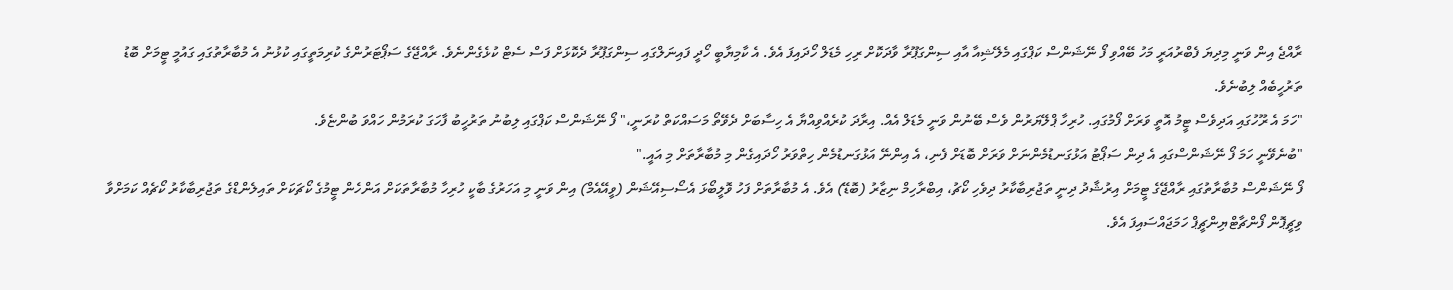ރާއްޖެ އިން ވަނީ މިދިޔަ ފެބްރުއަރީ މަހު ބޭއްވި ފޯ ނޭޝަންސް ކަޕްގައި މެލޭޝިއާ އާއި ސިންގަޕޫރާ ވާދަކޮށް ރިހި މެޑަލް ހޯދައިފަ އެވެ. އެ ކާމިޔާބީ ހޯދީ ފައިނަލްގައި ސިންގަޕޫރާ ދެކޮޅަށް ފަސް ސެޓް ކުޅެގެންނެވެ. ރާއްޖޭގެ ސަޕޯޓަރުންގެ ކުރިމަތީގައި ކުޅުނު އެ މުބާރާތުގައި ގައުމީ ޓީމަށް ބޮޑު ތަރުހީބެއް ލިބުނެވެ.
"ހަމަ އެ ރޫހުގައި އަދިވެސް ޓީމު އޮތީ ވަރަށް ފޯމުގައި. ހުރިހާ ޕްލޭޔަރުން ވެސް ބޭނުން ވަނީ މެޑަލް އެއް. އިރާދަ ކުރެއްވިއްޔާ އެ ހިސާބަށް ދެވޭތޯ މަސައްކަތް ކުރަނީ،" ފޯ ނޭޝަންސް ކަޕްގައި ލިބުނު ތަރުހީބު ފާހަގަ ކުރަމުން ހައްވަ ބުންޏެވެ.
"ބުނެވޭނީ ހަމަ ފޯ ނޭޝަންސްގައި އެ ދިން ސަޕޯޓު އަޅުގަނޑުމެންނަށް ވަރަށް ބޮޑަށް ފެނި، އެ އިންނޭ އަޅުގަނޑުމެން ހިތްވަރު ހޯދައިގެން މި މުބާރާތަށް މި އައީ."
ފޯ ނޭޝަންސް މުބާރާތުގައި ރާއްޖޭގެ ޓީމަށް އިރުޝާދު ދިނީ ތަޖުރިބާކާރު ދިވެހި ކޯޗު، އިބްރާހިމް ނިޒާރު (ބޮޑޭ) އެވެ. އެ މުބާރާތަށް ފަހު ވޮލީބޯޅަ އެސޯސިއޭޝަން (ވީއޭއެމް) އިން ވަނީ މި އަހަރުގެ ބާކީ ހުރިހާ މުބާރާތަކަށް އަންހެން ޓީމުގެ ކޯޗަކަށް ތައިލެންޑްގެ ތަޖުރިބާކާރު ކޯޗެއް ކަމަށްވާ ވިޗީޕޮން ފޯންޗާޓްޔިންޗީޕް ހަމަޖައްސައިފަ އެވެ.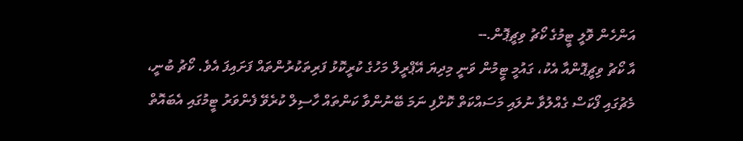އަންހެން ވޮލީ ޓީމުގެ ކޯޗު ވިޗީޕޮން.--
އާ ކޯޗު ވިޗީޕޮންއާ އެކު، ގައުމީ ޓީމުން ވަނީ މިދިޔަ އޭޕްރީލް މަހުގެ ކުރީކޮޅު ފަރިތަކުރުންތައް ފަށައިފަ އެވެ. ކޯޗު ބުނީ، މެޗުގައި ފޯކަސް ގެއްލުވާ ނުލައި މަސައްކަތް ކޮށްފި ނަމަ ބޭނުންވާ ކަންތައް ހާސިލް ކުރެވޭ ފެންވަރު ޓީމުގައި އެބައޮތް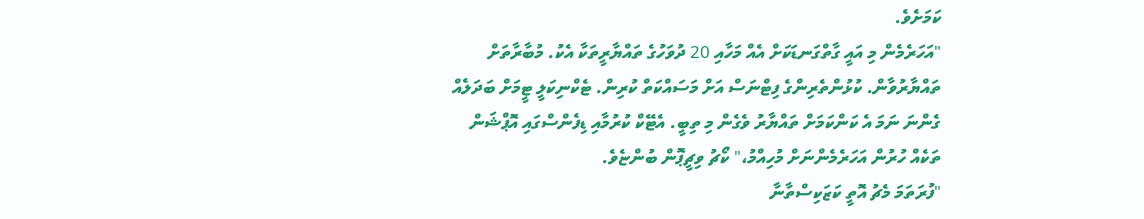ކަމަށެވެ.
"އަހަރެމެން މި އައީ ގާތްގަނޑަކަށް އެއް މަހާއި 20 ދުވަހުގެ ތައްޔާރީތަކާ އެކު. މުބާރާތަށް ތައްޔާރުވާން. ކުޅުންތެރިންގެ ފިޓްނަސް އަށް މަސައްކަތް ކުރިން. ޓެކްނިކަލީ ޓީމަށް ބަދަލެއް ގެންނަ ނަމަ އެ ކަންކަމަށް ތައްޔާރު ވެގެން މި ތިބީ. އެޓޭކް ކުރުމާއި ޑިފެންސްގައި އޮޕްޝަން ތަކެއް ހުރުން އަހަރެމެންނަށް މުހިއްމު،" ކޯޗު ވިޗީޕޮން ބުންޏެވެ.
"ފުރަތަމަ މެޗު އޮތީ ކަޒަކިސްތާނާ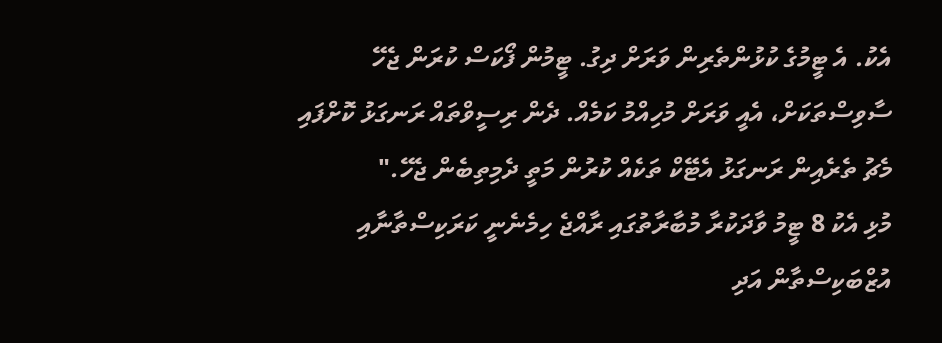އެކު. އެ ޓީމުގެ ކުޅުންތެރިން ވަރަށް ދިގު. ޓީމުން ފޯކަސް ކުރަން ޖެހޭ ސާވިސްތަކަށް، އެއީ ވަރަށް މުހިއްމު ކަމެއް. ދެން ރިސީވްތައް ރަނގަޅު ކޮށްފައި މެޗު ތެރެއިން ރަނގަޅު އެޓޭކް ތަކެއް ކުރުން މަތީ ދެމިތިބެން ޖެހޭ."
މުޅި އެކު 8 ޓީމު ވާދަކުރާ މުބާރާތުގައި ރާއްޖެ ހިމެނެނީ ކަރަކިސްތާނާއި އުޒްބަކިސްތާން އަދި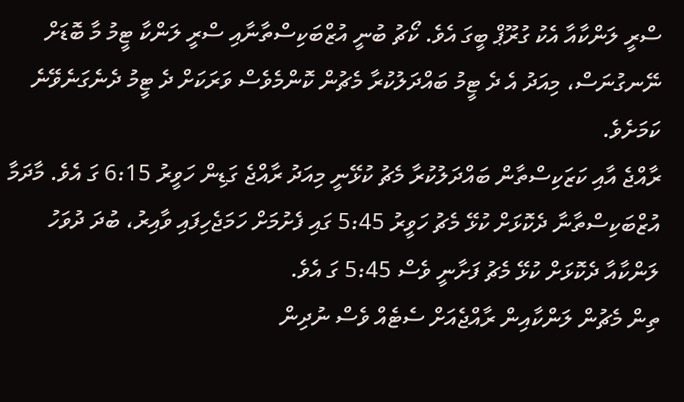ސްރީ ލަންކާއާ އެކު ގުރޫޕް ބީގަ އެވެ. ކޯޗު ބުނީ އުޒްބަކިސްތާނާއި ސްރީ ލަންކާ ޓީމު މާ ބޮޑަށް ނޭނގުނަސް، މިއަދު އެ ދެ ޓީމު ބައްދަލުކުރާ މެޗުން ކޮންމެވެސް ވަރަކަށް ދެ ޓީމު ދެނެގަނެވޭނެ ކަމަށެވެ.
ރާއްޖެ އާއި ކަޒަކިސްތާން ބައްދަލުކުރާ މެޗު ކުޅޭނީ މިއަދު ރާއްޖެ ގަޑިން ހަވީރު 6:15 ގަ އެވެ. މާދަމާ އުޒްބަކިސްތާނާ ދެކޮޅަށް ކުޅޭ މެޗު ހަވީރު 5:45 ގައި ފެށުމަށް ހަމަޖެހިފައި ވާއިރު، ބުދަ ދުވަހު ލަންކާއާ ދެކޮޅަށް ކުޅޭ މެޗު ފަށާނީ ވެސް 5:45 ގަ އެވެ.
ތިން މެޗުން ލަންކާއިން ރާއްޖެއަށް ސެޓެއް ވެސް ނުދިން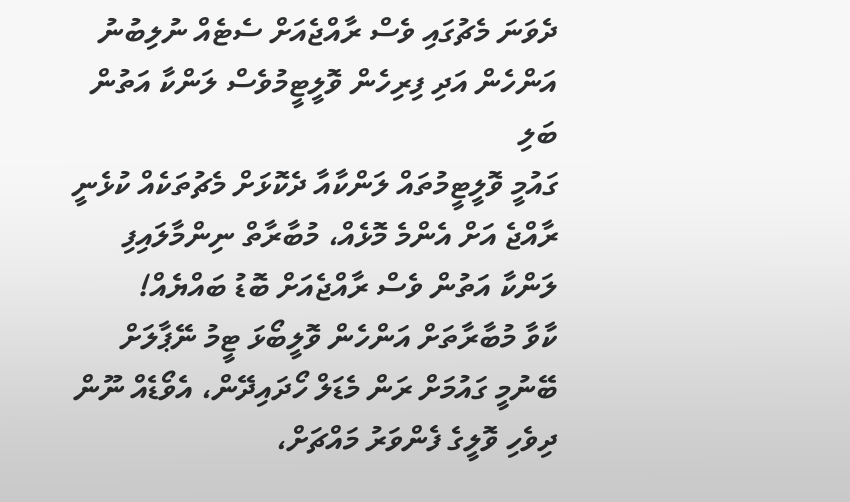ދެވަނަ މެޗުގައި ވެސް ރާއްޖެއަށް ސެޓެއް ނުލިބުނު
އަންހެން އަދި ފިރިހެން ވޮލީޓީމުވެސް ލަންކާ އަތުން ބަލި
ގައުމީ ވޮލީޓީމުތައް ލަންކާއާ ދެކޮޅަށް މެޗުތަކެއް ކުޅެނީ
ރާއްޖެ އަށް އެންމެ މޮޅެއް، މުބާރާތް ނިންމާލައިފި
ލަންކާ އަތުން ވެސް ރާއްޖެއަށް ބޮޑު ބައްޔެއް!
ކާވާ މުބާރާތަށް އަންހެން ވޮލީބޯޅަ ޓީމު ނޭޕާލަށް
ބޭނުމީ ގައުމަށް ރަން މެޑަލް ހޯދައިދޭން، އެވޯޑެއް ނޫން
ދިވެހި ވޮލީގެ ފެންވަރު މައްޗަށް،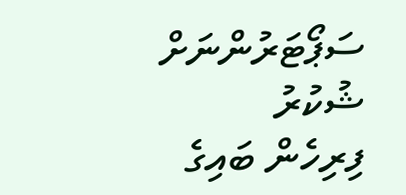ސަޕޯޓަރުންނަށް ޝުކުރު
ފިރިހެން ބައިގެ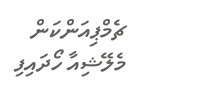ޗެމްޕިއަންކަން މެލޭޝިއާ ހޯދައިފި